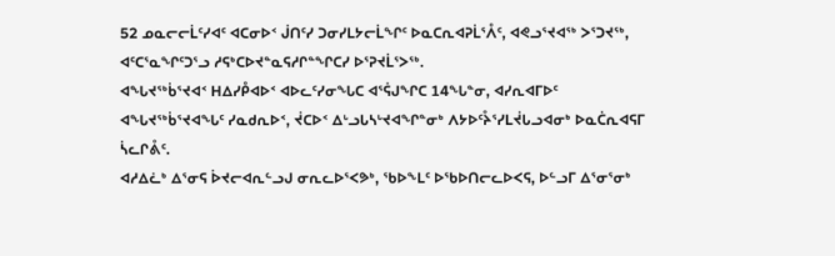52 ᓄᓇᓕᓕᒫᑦᓯᐊᑦ ᐊᑕᓂᐅᑉ ᒎᑎᑦᓯ ᑐᓂᓯᒪᔭᓕᒫᖏᑦ ᐅᓇᑕᕆᐊᕈᒫᕐᐰᑦ, ᐊᕙᓗᕐᔪᐊᖅ ᐳᕐᑐᔪᖅ, ᐊᑦᑕᕐᓇᖏᑦᑐᕐᓗ ᓱᕋᒃᑕᐅᔪᓐᓇᕋᓱᒋᓐᖏᑕᓯ ᐅᕐᕈᔪᒫᕐᐳᖅ.
ᐊᖓᔪᖅᑳᕐᔪᐊᑉ ᕼᐃᓯᑬᐊᐅᑉ ᐊᐅᓚᑦᓯᓂᖓᑕ ᐊᕐᕌᒍᖏᑕ 14ᖓᓐᓂ, ᐊᓯᕆᐊᒥᐅᑦ ᐊᖓᔪᖅᑳᕐᔪᐊᖓᑦ ᓯᓇᑯᕆᐅᑉ, ᔫᑕᐅᑉ ᐃᒡᓗᒐᓴᒡᔪᐊᖏᓐᓂᒃ ᐱᔭᐅᑦᔧᕐᓯᒪᔫᒐᓗᐊᓂᒃ ᐅᓇᑖᕆᐊᕋᒥ ᓵᓚᒋᕔᑦ.
ᐊᓱᐃᓛᒃ ᐃᕐᓂᕋ ᐆᔪᓕᐊᕆᓪᓗᒍ ᓂᕆᓚᐅᕐᐸᕗᒃ, ᖃᐅᖕᒪᑦ ᐅᖃᐅᑎᓕᓚᐅᐸᕋ, ᐅᓪᓗᒥ ᐃᕐᓂᕐᓂᒃ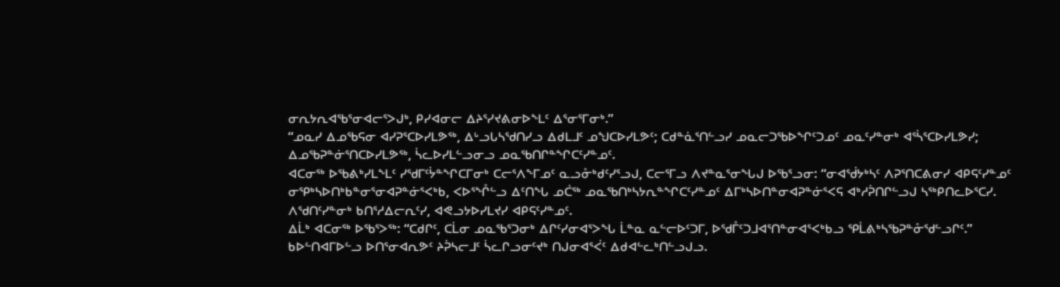ᓂᕆᔭᕆᐊᖃᕐᓂᐊᓕᕐᐳᒍᒃ, ᑭᓯᐊᓂᓕ ᐃᔨᕐᓯᔪᕕᓂᐅᖕᒪᑦ ᐃᕐᓂᕐᒥᓂᒃ.”
“ᓄᓇᓯ ᐃᓄᖃᕋᓂ ᐊᓯᕈᕐᑕᐅᓯᒪᕗᖅ, ᐃᒡᓗᒐᓴᖁᑎᓯᓗ ᐃᑯᒪᒧᑦ ᓄᖑᑕᐅᓯᒪᕗᑦ; ᑕᑯᓐᓈᕐᑎᓪᓗᓯ ᓄᓇᓕᑐᖃᐅᖏᑦᑐᓄᑦ ᓄᓇᑦᓯᓐᓂᒃ ᐊᕐᓵᕐᑕᐅᓯᒪᕗᓯ; ᐃᓄᖃᕈᓐᓃᕐᑎᑕᐅᓯᒪᕗᖅ, ᓵᓚᐅᓯᒪᓪᓗᓂᓗ ᓄᓇᖃᑎᒋᓐᖏᑕᑦᓯᓐᓄᑦ.
ᐊᑕᓂᖅ ᐅᖃᕕᒃᓯᒪᖕᒪᑦ ᓯᖁᒥᑦᔮᓐᖏᑕᒥᓂᒃ ᑕᓕᕐᐱᖕᒥᓄᑦ ᓇᓗᓁᒃᑯᑦᓯᕐᓗᒍ, ᑕᓕᕐᒥᓗ ᐱᔪᓐᓇᕐᓂᖓᒍ ᐅᖃᕐᓗᓂ: “ᓂᐊᖂᔭᒃᓴᑦ ᐱᕈᕐᑎᑕᕕᓂᓯ ᐊᑭᕋᑦᓯᓐᓄᑦ ᓂᕿᒃᓴᐅᑎᒃᑲᓐᓂᕐᓂᐊᕈᓐᓃᕐᐸᒃᑲ, ᐸᐅᕐᖎᓪᓗ ᐃᑦᑎᖓ ᓄᑖᖅ ᓄᓇᖃᑎᒃᓴᔭᕆᓐᖏᑕᑦᓯᓐᓄᑦ ᐃᒥᒃᓴᐅᑎᓐᓂᐊᕈᓐᓃᕐᐸᕋ ᐊᒃᓱᕉᑎᒋᓪᓗᒍ ᓴᖅᑭᑎᓚᐅᕐᑕᓯ.
ᐱᖁᑎᑦᓯᓐᓂᒃ ᑲᑎᕐᓱᐃᓕᕆᑦᓯ, ᐊᕙᓗᔭᐅᓯᒪᔪᓯ ᐊᑭᕋᑦᓯᓐᓄᑦ.
ᐃᒫᒃ ᐊᑕᓂᖅ ᐅᖃᕐᐳᖅ: “ᑕᑯᒋᑦ, ᑕᒫᓂ ᓄᓇᖃᕐᑐᓂᒃ ᐃᒋᑦᓯᓂᐊᕐᐳᖓ ᒫᓐᓇ ᓇᓪᓕᐅᑦᑐᒥ, ᐅᖁᒤᑦᑐᒧᐊᕐᑎᓐᓂᐊᕐᐸᒃᑲᓗ ᕿᒫᕕᒃᓴᖃᕈᓐᓁᖁᓪᓗᒋᑦ.”
ᑲᐅᓪᑎᐊᒥᐅᓪᓗ ᐅᑎᕐᓂᐊᕆᕗᑦ ᔨᕉᓴᓕᒧᑦ ᓵᓚᒋᓗᓂᑦᔪᒃ ᑎᒍᓂᐊᕐᐹᑦ ᐃᑯᐊᓪᓚᒃᑎᓪᓗᒍᓗ.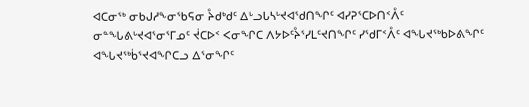ᐊᑕᓂᖅ ᓂᑲᒍᓱᖕᓂᖃᕋᓂ ᔧᑯᒃᑯᑦ ᐃᒡᓗᒐᓴᒡᔪᐊᖁᑎᖏᑦ ᐊᓯᕈᕐᑕᐅᑎᑉᐰᑦ ᓂᓐᖓᕕᒡᔪᐊᕐᓂᕐᒥᓄᑦ ᔫᑕᐅᑉ ᐸᓂᖏᑕ ᐱᔭᐅᑦᔧᕐᓯᒪᑦᔪᑎᖏᑦ ᓯᖁᒥᑉᐰᑦ ᐊᖓᔪᖅᑲᐅᕕᖏᑦ ᐊᖓᔪᖅᑳᕐᔪᐊᖏᑕᓗ ᐃᕐᓂᖏᑦ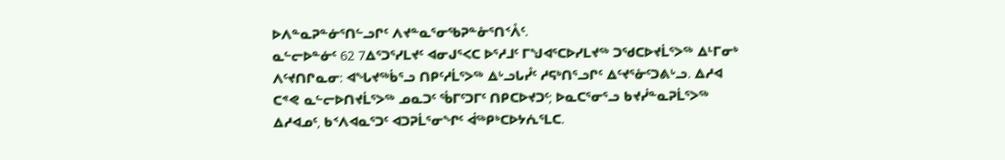ᐅᐱᓐᓇᕈᓐᓃᕐᑎᓪᓗᒋᑦ ᐱᔪᓐᓇᕐᓂᖃᕈᓐᓁᕐᑎᑉᐰᑦ.
ᓇᓪᓕᐅᓐᓃᑦ 62 7ᐃᕐᑐᕐᓯᒪᔪᑦ ᐊᓂᒍᕐᐸᑕ ᐅᕐᓱᒧᑦ ᒥᖑᐊᕐᑕᐅᓯᒪᔪᖅ ᑐᖁᑕᐅᔪᒫᕐᐳᖅ ᐃᒻᒥᓂᒃ ᐱᑦᔪᑎᒋᓇᓂ: ᐊᖓᔪᖅᑳᕐᓗ ᑎᑭᑦᓱᒫᕐᐳᖅ ᐃᒡᓗᒐᓮᑦ ᓱᕋᒃᑎᕐᓗᒋᑦ ᐃᑦᔪᕐᓁᑦᑐᕕᒡᓗ. ᐃᓱᐊ ᑕᕝᕙ ᓇᓪᓕᐅᑎᔪᒫᕐᐳᖅ ᓄᓇᑐᑦ ᖄᒥᑦᑐᒥᑦ ᑎᑭᑕᐅᔪᑐᑦ; ᐅᓇᑕᕐᓂᕐᓗ ᑲᔪᓰᓐᓇᕈᒫᕐᐳᖅ ᐃᓱᐊᓄᑦ, ᑲᑉᐱᐊᓇᕐᑐᑦ ᐊᑐᕈᒫᕐᓂᖏᑦ ᐋᖅᑭᒃᑕᐅᔭᕇᕐᒪᑕ.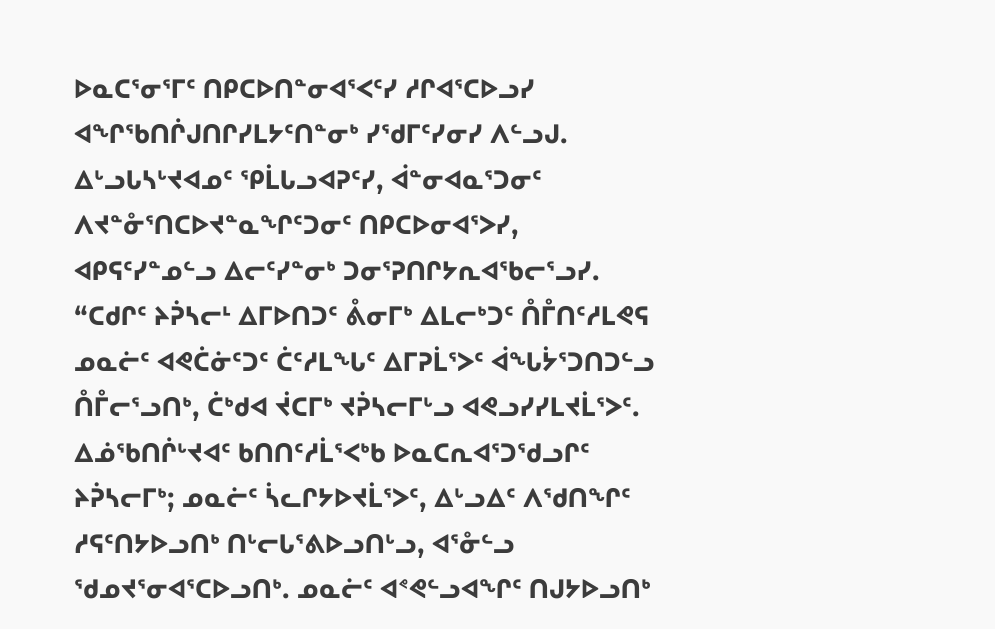ᐅᓇᑕᕐᓂᕐᒥᑦ ᑎᑭᑕᐅᑎᓐᓂᐊᕐᐸᑦᓯ ᓱᒋᐊᕐᑕᐅᓗᓯ ᐊᖏᖃᑎᒌᒍᑎᒋᓯᒪᔭᑦᑎᓐᓂᒃ ᓯᖁᒥᑦᓯᓂᓯ ᐱᓪᓗᒍ. ᐃᒡᓗᒐᓴᒡᔪᐊᓄᑦ ᕿᒫᒐᓗᐊᕈᑦᓯ, ᐋᓐᓂᐊᓇᕐᑐᓂᑦ ᐱᔪᓐᓁᕐᑎᑕᐅᔪᓐᓇᖏᑦᑐᓂᑦ ᑎᑭᑕᐅᓂᐊᕐᐳᓯ, ᐊᑭᕋᑦᓯᓐᓄᓪᓗ ᐃᓕᑦᓯᓐᓂᒃ ᑐᓂᕐᕈᑎᒋᔭᕆᐊᖃᓕᕐᓗᓯ.
“ᑕᑯᒋᑦ ᔨᕉᓴᓕᒻ ᐃᒥᐅᑎᑐᑦ ᕔᓂᒥᒃ ᐃᒪᓕᒃᑐᑦ ᑍᒤᑎᑦᓱᒪᕙᕋ ᓄᓇᓖᑦ ᐊᕙᑖᓃᑦᑐᑦ ᑖᑦᓱᒪᖓᑦ ᐃᒥᕈᒫᕐᐳᑦ ᐋᖓᔮᕐᑐᑎᑐᓪᓗ ᑍᒤᓕᕐᓗᑎᒃ, ᑖᒃᑯᐊ ᔫᑕᒥᒃ ᔪᕉᓴᓕᒥᒡᓗ ᐊᕙᓗᓯᓯᒪᔪᒫᕐᐳᑦ.
ᐃᓅᖃᑎᒌᒡᔪᐊᑦ ᑲᑎᑎᑦᓱᒫᕐᐸᒃᑲ ᐅᓇᑕᕆᐊᕐᑐᖁᓗᒋᑦ ᔨᕉᓴᓕᒥᒃ; ᓄᓇᓖᑦ ᓵᓚᒋᔭᐅᔪᒫᕐᐳᑦ, ᐃᒡᓗᐃᑦ ᐱᖁᑎᖏᑦ ᓱᕋᑦᑎᔭᐅᓗᑎᒃ ᑎᒡᓕᒐᕐᕕᐅᓗᑎᒡᓗ, ᐊᕐᓁᓪᓗ ᖁᓄᔪᕐᓂᐊᕐᑕᐅᓗᑎᒃ. ᓄᓇᓖᑦ ᐊᕝᕙᓪᓗᐊᖏᑦ ᑎᒍᔭᐅᓗᑎᒃ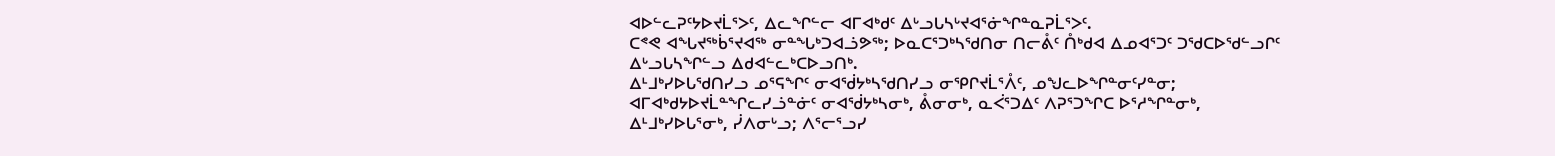ᐊᐅᓪᓚᕈᑦᔭᐅᔪᒫᕐᐳᑦ, ᐃᓚᖏᓪᓕ ᐊᒥᐊᒃᑯᑦ ᐃᒡᓗᒐᓴᒡᔪᐊᕐᓃᖏᓐᓇᕈᒫᕐᐳᑦ.
ᑕᕝᕙ ᐊᖓᔪᖅᑳᕐᔪᐊᖅ ᓂᓐᖓᒃᑐᐊᓘᕗᖅ; ᐅᓇᑕᕐᑐᒃᓴᖁᑎᓂ ᑎᓕᕔᑦ ᑍᒃᑯᐊ ᐃᓄᐊᕐᑐᑦ ᑐᖁᑕᐅᖁᓪᓗᒋᑦ ᐃᒡᓗᒐᓴᖏᓪᓗ ᐃᑯᐊᓪᓚᒃᑕᐅᓗᑎᒃ.
ᐃᒻᒧᒃᓯᐅᒐᖁᑎᓯᓗ ᓄᕐᕋᖏᑦ ᓂᐊᖂᔭᒃᓴᖁᑎᓯᓗ ᓂᕿᒋᔪᒫᕐᐰᑦ, ᓄᖑᓚᐅᖏᓐᓂᑦᓯᓐᓂ; ᐊᒥᐊᒃᑯᔭᐅᔪᒫᓐᖏᓚᓯᓘᓐᓃᑦ ᓂᐊᖂᔭᒃᓴᓂᒃ, ᕔᓂᓂᒃ, ᓇᐹᕐᑐᐃᑦ ᐱᕈᕐᑐᖏᑕ ᐅᕐᓱᖏᓐᓂᒃ, ᐃᒻᒧᒃᓯᐅᒐᕐᓂᒃ, ᓰᐱᓂᒡᓗ; ᐱᕐᓕᕐᓗᓯ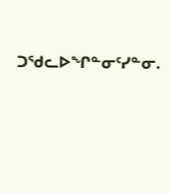ᑐᖁᓚᐅᖏᓐᓂᑦᓯᓐᓂ.